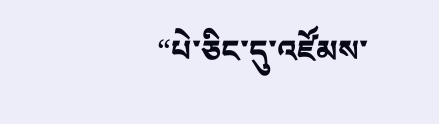“པེ་ཅིང་དུ་འཛོམས་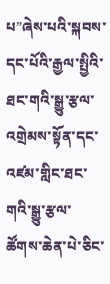པ”ཞེས་པའི་སྐབས་དང་པོའི་རྒྱལ་སྤྱིའི་ཐང་གའི་སྒྱུ་རྩལ་འགྲེམས་སྟོན་དང་འཛམ་གླིང་ཐང་གའི་སྒྱུ་རྩལ་ཚོགས་ཆེན་པེ་ཅིང་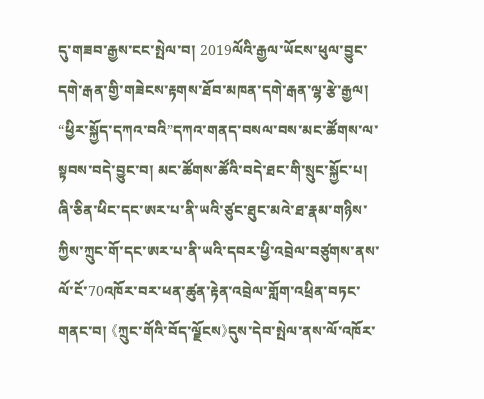དུ་གཟབ་རྒྱས་ངང་སྤེལ་བ། 2019ལོའི་རྒྱལ་ཡོངས་ཕུལ་བྱུང་དགེ་རྒན་གྱི་གཟེངས་རྟགས་ཐོབ་མཁན་དགེ་རྒན་ལྷ་རྩེ་རྒྱལ། “ཕྱིར་སྐྱོད་དཀའ་བའི”དཀའ་གནད་བསལ་བས་མང་ཚོགས་ལ་སྟབས་བདེ་བྱུང་བ། མང་ཚོགས་ཚོའི་བདེ་ཐང་གི་སྲུང་སྐྱོང་པ། ཞི་ཅིན་ཕིང་དང་ཨར་པ་ནི་ཡའི་ཙུང་ཐུང་མའེ་ཐ་རྣམ་གཉིས་ཀྱིས་ཀྲུང་གོ་དང་ཨར་པ་ནི་ཡའི་དབར་ཕྱི་འབྲེལ་བཙུགས་ནས་ལོ་ངོ་70འཁོར་བར་ཕན་ཚུན་རྟེན་འབྲེལ་གློག་འཕྲིན་བཏང་གནང་བ། 《ཀྲུང་གོའི་བོད་ལྗོངས》དུས་དེབ་སྤེལ་ནས་ལོ་འཁོར་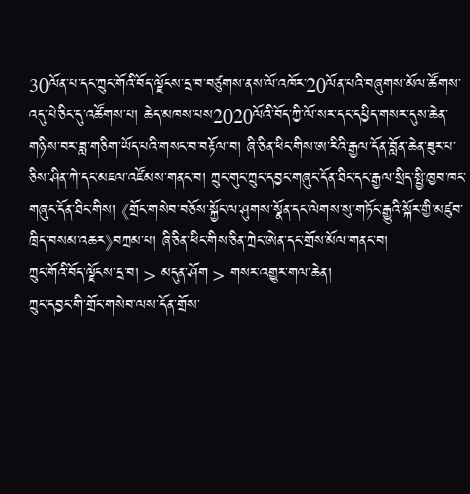30ལོན་པ་དང་ཀྲུང་གོའི་བོད་ལྗོངས་དྲ་བ་བཙུགས་ནས་ལོ་འཁོར་20ལོན་པའི་བཞུགས་མོལ་ཚོགས་འདུ་པེ་ཅིང་དུ་འཚོགས་པ། ཆེད་མཁས་པས2020ལོའི་བོད་ཀྱི་ལོ་སར་དང་དཔྱིད་གསར་དུས་ཆེན་གཉིས་བར་ཟླ་གཅིག་ཡོད་པའི་གསང་བ་བརྟོལ་བ། ཞི་ཅིན་ཕིང་གིས་ཨ་རིའི་རྒྱལ་དོན་བློན་ཆེན་ཟུར་པ་ཅིས་ཤིན་ཀེ་དང་མཇལ་འཛོམས་གནང་བ། ཀྲུང་གུང་ཀྲུང་དབྱང་གཞུང་དོན་ཐིང་དང་རྒྱལ་སྲིད་སྤྱི་ཁྱབ་ཁང་གཞུང་དོན་ཐིང་གིས། 《གྲོང་གསེབ་བཅོས་སྐྱོང་ལ་ཤུགས་སྣོན་དང་ལེགས་སུ་གཏོང་རྒྱུའི་སྐོར་གྱི་མཛུབ་ཁྲིད་བསམ་འཆར》བཀྲམ་པ། ཞི་ཅིན་ཕིང་གིས་ཅིན་ཀྲེང་ཨེན་དང་གྲོས་མོལ་གནང་བ།
ཀྲུང་གོའི་བོད་ལྗོངས་དྲ་བ། > མདུན་ཤོག > གསར་འགྱུར་གལ་ཆེན།
ཀྲུང་དབྱང་གི་གྲོང་གསེབ་ལས་དོན་གྲོས་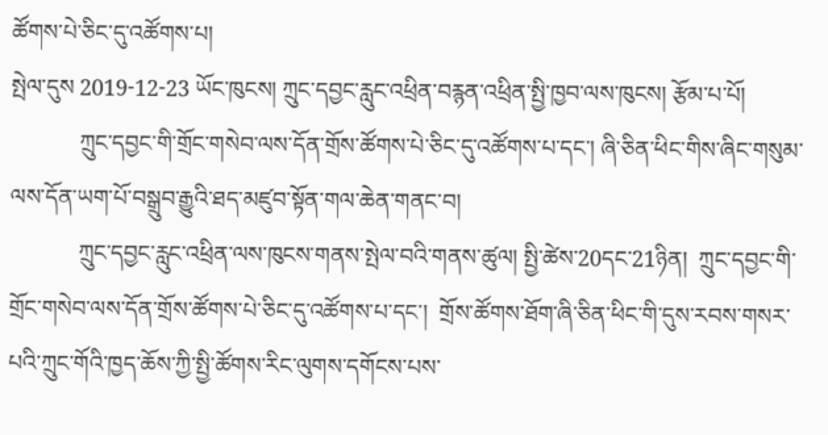ཚོགས་པེ་ཅིང་དུ་འཚོགས་པ།
སྤེལ་དུས 2019-12-23 ཡོང་ཁུངས། ཀྲུང་དབྱང་རླུང་འཕྲིན་བརྙན་འཕྲིན་སྤྱི་ཁྱབ་ལས་ཁུངས། རྩོམ་པ་པོ།
            ཀྲུང་དབྱང་གི་གྲོང་གསེབ་ལས་དོན་གྲོས་ཚོགས་པེ་ཅིང་དུ་འཚོགས་པ་དང་། ཞི་ཅིན་ཕིང་གིས་ཞིང་གསུམ་ལས་དོན་ཡག་པོ་བསྒྲུབ་རྒྱུའི་ཐད་མཛུབ་སྟོན་གལ་ཆེན་གནང་བ།
            ཀྲུང་དབྱང་རླུང་འཕྲིན་ལས་ཁུངས་གནས་སྤེལ་བའི་གནས་ཚུལ། སྤྱི་ཚེས་20དང་21ཉིན།  ཀྲུང་དབྱང་གི་གྲོང་གསེབ་ལས་དོན་གྲོས་ཚོགས་པེ་ཅིང་དུ་འཚོགས་པ་དང་།  གྲོས་ཚོགས་ཐོག་ཞི་ཅིན་ཕིང་གི་དུས་རབས་གསར་པའི་ཀྲུང་གོའི་ཁྱད་ཆོས་ཀྱི་སྤྱི་ཚོགས་རིང་ལུགས་དགོངས་པས་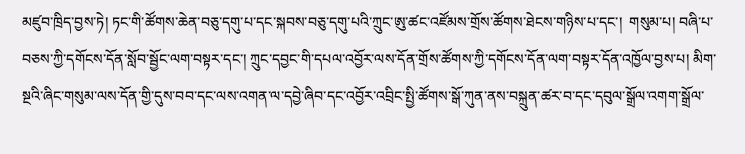མཛུབ་ཁྲིད་བྱས་ཏེ། ཏང་གི་ཚོགས་ཆེན་བཅུ་དགུ་པ་དང་སྐབས་བཅུ་དགུ་པའི་ཀྲུང་ཨུ་ཚང་འཛོམས་གྲོས་ཚོགས་ཐེངས་གཉིས་པ་དང་།  གསུམ་པ། བཞི་པ་བཅས་ཀྱི་དགོངས་དོན་སློབ་སྦྱོང་ལག་བསྟར་དང་། ཀྲུང་དབྱང་གི་དཔལ་འབྱོར་ལས་དོན་གྲོས་ཚོགས་ཀྱི་དགོངས་དོན་ལག་བསྟར་དོན་འཁྱོལ་བྱས་པ། མིག་སྔའི་ཞིང་གསུམ་ལས་དོན་གྱི་དུས་བབ་དང་ལས་འགན་ལ་དབྱེ་ཞིབ་དང་འབྱོར་འབྲིང་སྤྱི་ཚོགས་སྒོ་ཀུན་ནས་བསྐྲུན་ཚར་བ་དང་དབུལ་སྒྲོལ་འགག་སྒྲོལ་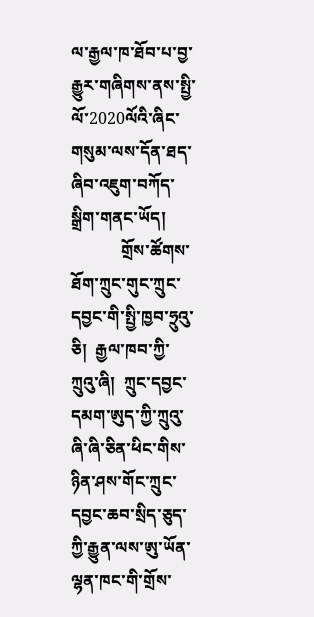ལ་རྒྱལ་ཁ་ཐོབ་པ་བྱ་རྒྱུར་གཞིགས་ནས་སྤྱི་ལོ་2020ལོའི་ཞིང་གསུམ་ལས་དོན་ཐད་ཞིབ་འཇུག་བཀོད་སྒྲིག་གནང་ཡོད།
            གྲོས་ཚོགས་ཐོག་ཀྲུང་གུང་ཀྲུང་དབྱང་གི་སྤྱི་ཁྱབ་ཧྲུའུ་ཅི།  རྒྱལ་ཁབ་ཀྱི་ཀྲུའུ་ཞི།  ཀྲུང་དབྱང་དམག་ཨུད་ཀྱི་ཀྲུའུ་ཞི་ཞི་ཅིན་ཕིང་གིས་ཉིན་ཤས་གོང་ཀྲུང་དབྱང་ཆབ་སྲིད་ཅུད་ཀྱི་རྒྱུན་ལས་ཨུ་ཡོན་ལྷན་ཁང་གི་གྲོས་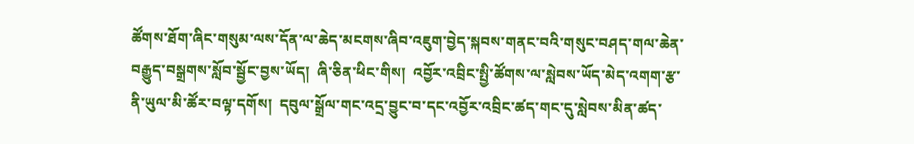ཚོགས་ཐོག་ཞིང་གསུམ་ལས་དོན་ལ་ཆེད་མངགས་ཞིབ་འཇུག་བྱེད་སྐབས་གནང་བའི་གསུང་བཤད་གལ་ཆེན་བརྒྱུད་བསྒྲགས་སློབ་སྦྱོང་བྱས་ཡོད།  ཞི་ཅིན་ཕིང་གིས།  འབྱོར་འབྲིང་སྤྱི་ཚོགས་ལ་སླེབས་ཡོད་མེད་འགག་རྩ་ནི་ཡུལ་མི་ཚོར་བལྟ་དགོས།  དབུལ་སྒྲོལ་གང་འདྲ་བྱུང་བ་དང་འབྱོར་འབྲིང་ཚད་གང་དུ་སླེབས་མིན་ཚད་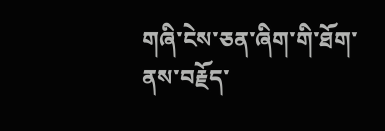གཞི་ངེས་ཅན་ཞིག་གི་ཐོག་ནས་བརྗོད་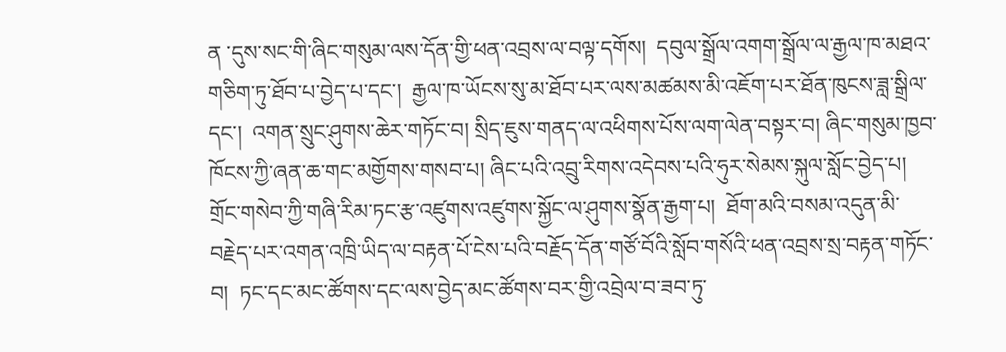ན ་དུས་སང་གི་ཞིང་གསུམ་ལས་དོན་གྱི་ཕན་འབྲས་ལ་བལྟ་དགོས།  དབུལ་སྒྲོལ་འགག་སྒྲོལ་ལ་རྒྱལ་ཁ་མཐའ་གཅིག་ཏུ་ཐོབ་པ་བྱེད་པ་དང་།  རྒྱལ་ཁ་ཡོངས་སུ་མ་ཐོབ་པར་ལས་མཚམས་མི་འཇོག་པར་ཐོན་ཁུངས་ཟླ་སྒྲིལ་དང་།  འགན་སྲུང་ཤུགས་ཆེར་གཏོང་བ། སྲིད་ཇུས་གནད་ལ་འཕིགས་པོས་ལག་ལེན་བསྟར་བ། ཞིང་གསུམ་ཁྱབ་ཁོངས་ཀྱི་ཞན་ཆ་གང་མགྱོགས་གསབ་པ། ཞིང་པའི་འབྲུ་རིགས་འདེབས་པའི་ཧུར་སེམས་སྐུལ་སློང་བྱེད་པ།  གྲོང་གསེབ་ཀྱི་གཞི་རིམ་ཏང་རྩ་འཛུགས་འཛུགས་སྐྱོང་ལ་ཤུགས་སྣོན་རྒྱག་པ།  ཐོག་མའི་བསམ་འདུན་མི་བརྗེད་པར་འགན་འཁྲི་ཡིད་ལ་བརྟན་པོ་ངེས་པའི་བརྗོད་དོན་གཙོ་བོའི་སློབ་གསོའི་ཕན་འབྲས་སྲ་བརྟན་གཏོང་བ།  ཏང་དང་མང་ཚོགས་དང་ལས་བྱེད་མང་ཚོགས་བར་གྱི་འབྲེལ་བ་ཟབ་ཏུ་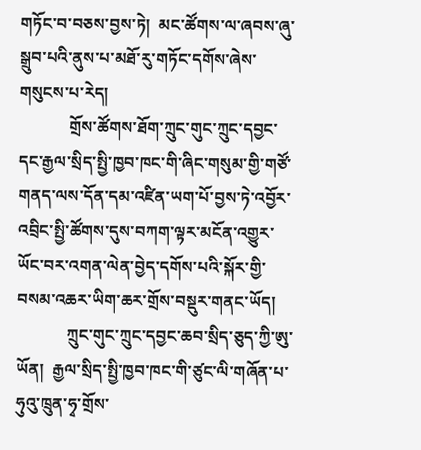གཏོང་བ་བཅས་བྱས་ཏེ།  མང་ཚོགས་ལ་ཞབས་ཞུ་སྒྲུབ་པའི་ནུས་པ་མཐོ་རུ་གཏོང་དགོས་ཞེས་གསུངས་པ་རེད།
            གྲོས་ཚོགས་ཐོག་ཀྲུང་གུང་ཀྲུང་དབྱང་དང་རྒྱལ་སྲིད་སྤྱི་ཁྱབ་ཁང་གི་ཞིང་གསུམ་གྱི་གཙོ་གནད་ལས་དོན་དམ་འཛིན་ཡག་པོ་བྱས་ཏེ་འབྱོར་འབྲིང་སྤྱི་ཚོགས་དུས་བཀག་ལྟར་མངོན་འགྱུར་ཡོང་བར་འགན་ལེན་བྱེད་དགོས་པའི་སྐོར་གྱི་བསམ་འཆར་ཡིག་ཆར་གྲོས་བསྡུར་གནང་ཡོད།
            ཀྲུང་གུང་ཀྲུང་དབྱང་ཆབ་སྲིད་ཅུད་ཀྱི་ཨུ་ཡོན།  རྒྱལ་སྲིད་སྤྱི་ཁྱབ་ཁང་གི་ཙུང་ལི་གཞོན་པ་ཧུའུ་ཁྲུན་ཧྭ་གྲོས་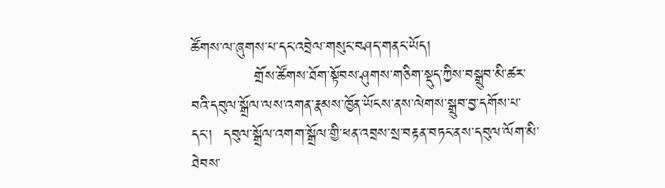ཚོགས་ལ་ཞུགས་པ་དང་འབྲེལ་གསུང་བཤད་གནང་ཡོད།
            གྲོས་ཚོགས་ཐོག་སྟོབས་ཤུགས་གཅིག་སྡུད་ཀྱིས་བསྒྲུབ་མི་ཚར་བའི་དབུལ་སྒྲོལ་ལས་འགན་རྣམས་ཁྱོན་ཡོངས་ནས་ལེགས་སྒྲུབ་བྱ་དགོས་པ་དང་།  དབུལ་སྒྲོལ་འགག་སྒྲོལ་གྱི་ཕན་འབྲས་སྲ་བརྟན་བཏང་ནས་དབུལ་ལོག་མི་ཐེབས་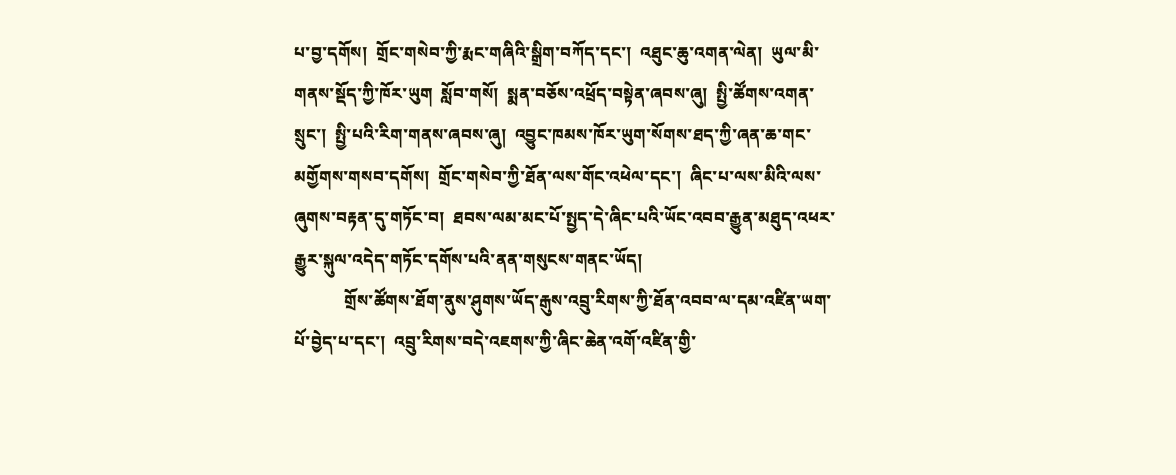པ་བྱ་དགོས།  གྲོང་གསེབ་ཀྱི་རྨང་གཞིའི་སྒྲིག་བཀོད་དང་།  འཐུང་ཆུ་འགན་ལེན།  ཡུལ་མི་གནས་སྡོད་ཀྱི་ཁོར་ཡུག  སློབ་གསོ།  སྨན་བཅོས་འཕྲོད་བསྟེན་ཞབས་ཞུ།  སྤྱི་ཚོགས་འགན་སྲུང་།  སྤྱི་པའི་རིག་གནས་ཞབས་ཞུ།  འབྱུང་ཁམས་ཁོར་ཡུག་སོགས་ཐད་ཀྱི་ཞན་ཆ་གང་མགྱོགས་གསབ་དགོས།  གྲོང་གསེབ་ཀྱི་ཐོན་ལས་གོང་འཕེལ་དང་།  ཞིང་པ་ལས་མིའི་ལས་ཞུགས་བརྟན་དུ་གཏོང་བ།  ཐབས་ལམ་མང་པོ་སྤྱད་དེ་ཞིང་པའི་ཡོང་འབབ་རྒྱུན་མཐུད་འཕར་རྒྱུར་སྐུལ་འདེད་གཏོང་དགོས་པའི་ནན་གསུངས་གནང་ཡོད།
            གྲོས་ཚོགས་ཐོག་ནུས་ཤུགས་ཡོད་རྒུས་འབྲུ་རིགས་ཀྱི་ཐོན་འབབ་ལ་དམ་འཛིན་ཡག་པོ་བྱེད་པ་དང་།  འབྲུ་རིགས་བདེ་འཇགས་ཀྱི་ཞིང་ཆེན་འགོ་འཛིན་གྱི་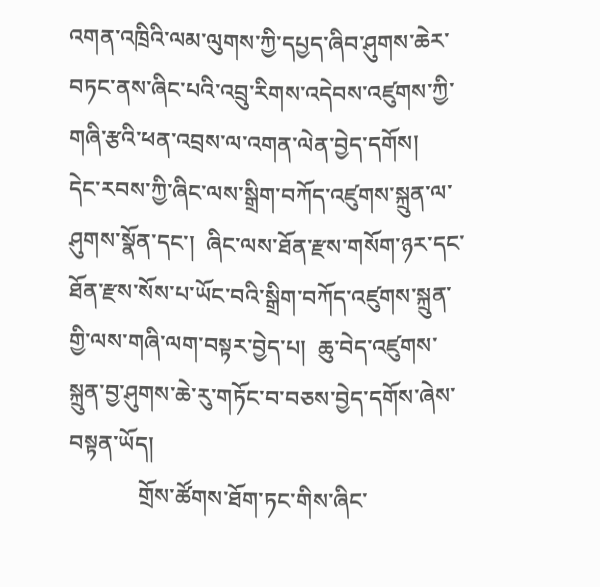འགན་འཁྲིའི་ལམ་ལུགས་ཀྱི་དཔྱད་ཞིབ་ཤུགས་ཆེར་བཏང་ནས་ཞིང་པའི་འབྲུ་རིགས་འདེབས་འཛུགས་ཀྱི་གཞི་རྩའི་ཕན་འབྲས་ལ་འགན་ལེན་བྱེད་དགོས།   དེང་རབས་ཀྱི་ཞིང་ལས་སྒྲིག་བཀོད་འཛུགས་སྐྲུན་ལ་ཤུགས་སྣོན་དང་།  ཞིང་ལས་ཐོན་རྫས་གསོག་ཉར་དང་ཐོན་རྫས་སོས་པ་ཡོང་བའི་སྒྲིག་བཀོད་འཛུགས་སྐྲུན་གྱི་ལས་གཞི་ལག་བསྟར་བྱེད་པ།  ཆུ་བེད་འཛུགས་སྐྲུན་བྱ་ཤུགས་ཆེ་རུ་གཏོང་བ་བཅས་བྱེད་དགོས་ཞེས་བསྟན་ཡོད།
            གྲོས་ཚོགས་ཐོག་ཏང་གིས་ཞིང་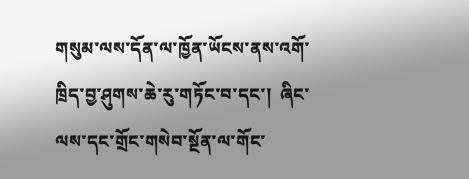གསུམ་ལས་དོན་ལ་ཁྱོན་ཡོངས་ནས་འགོ་ཁྲིད་བྱ་ཤུགས་ཆེ་རུ་གཏོང་བ་དང་།  ཞིང་ལས་དང་གྲོང་གསེབ་སྔོན་ལ་གོང་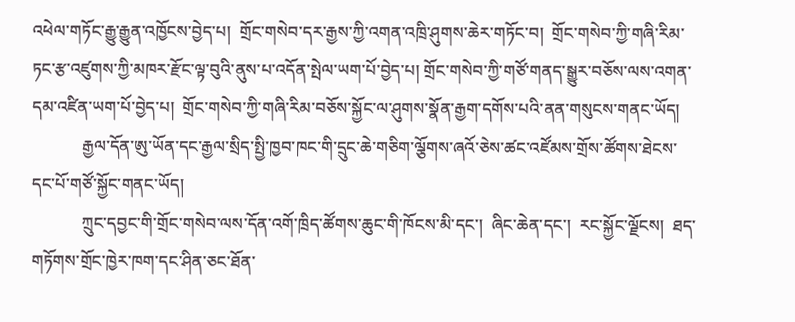འཕེལ་གཏོང་རྒྱུ་རྒྱུན་འཁྱོངས་བྱེད་པ།  གྲོང་གསེབ་དར་རྒྱས་ཀྱི་འགན་འཁྲི་ཤུགས་ཆེར་གཏོང་བ།  གྲོང་གསེབ་ཀྱི་གཞི་རིམ་ཏང་རྩ་འཛུགས་ཀྱི་མཁར་རྫོང་ལྟ་བུའི་ནུས་པ་འདོན་སྤེལ་ཡག་པོ་བྱེད་པ། གྲོང་གསེབ་ཀྱི་གཙོ་གནད་སྒྱུར་བཅོས་ལས་འགན་དམ་འཛིན་ཡག་པོ་བྱེད་པ།  གྲོང་གསེབ་ཀྱི་གཞི་རིམ་བཅོས་སྐྱོང་ལ་ཤུགས་སྣོན་རྒྱག་དགོས་པའི་ནན་གསུངས་གནང་ཡོད།
            རྒྱལ་དོན་ཨུ་ཡོན་དང་རྒྱལ་སྲིད་སྤྱི་ཁྱབ་ཁང་གི་དྲུང་ཆེ་གཅིག་ལྕོགས་ཞའོ་ཅེས་ཚང་འཛོམས་གྲོས་ཚོགས་ཐེངས་དང་པོ་གཙོ་སྐྱོང་གནང་ཡོད།
            ཀྲུང་དབྱང་གི་གྲོང་གསེབ་ལས་དོན་འགོ་ཁྲིད་ཚོགས་ཆུང་གི་ཁོངས་མི་དང་།  ཞིང་ཆེན་དང་།  རང་སྐྱོང་ལྗོངས།  ཐད་གཏོགས་གྲོང་ཁྱེར་ཁག་དང་ཤིན་ཅང་ཐོན་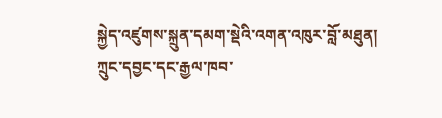སྐྱེད་འཛུགས་སྐྲུན་དམག་སྡེའི་འགན་འཁུར་བློ་མཐུན།  ཀྲུང་དབྱང་དང་རྒྱལ་ཁབ་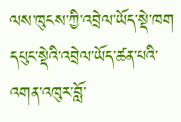ལས་ཁུངས་ཀྱི་འབྲེལ་ཡོད་སྡེ་ཁག   དཔུང་སྡེའི་འབྲེལ་ཡོད་ཚན་པའི་འགན་འཁུར་བློ་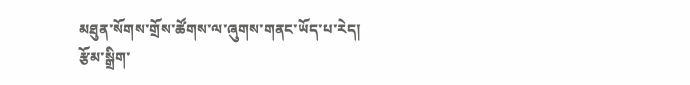མཐུན་སོགས་གྲོས་ཚོགས་ལ་ཞུགས་གནང་ཡོད་པ་རེད།
རྩོམ་སྒྲིག་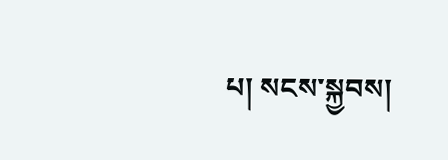པ། སངས་སྐྱབས།